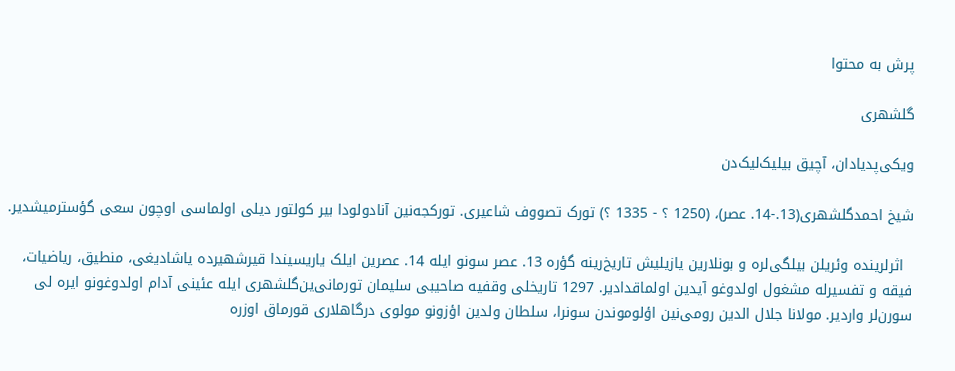پرش به محتوا

گلشهری

ویکی‌پدیادان، آچیق بیلیک‌لیک‌دن

شیخ احمدگلشهری(13.-14. عصر)، (1250 ؟ - 1335 ؟) تورک تصووف شاعیری. تورکجه‌نین آنادولودا بیر کولتور دیلی اولماسی اوچون سعی گؤسترمیشدیر.

  اثرلرینده وئریلن بیلگی‌لره و بونلارین یازیلیش تاریخ‌رینه گؤره 13. عصر سونو ایله 14. عصرین ایلک یاریسیندا قیرشهیرده یاشادیغی، منطیق، ریاضیات، فیقه و تفسیرله مشغول اولدوغو آیدین اولماقدادیر. 1297 تاریخلی وقفیه صاحیبی سلیمان تورمانی‌ین‌گلشهری ایله عئینی آدام اولدوغونو ایره لی سورن‌لر واردیر. مولانا جلا‌ل الدین رومی‌نین اؤلوموندن سونرا، سلطان ولدین اؤزونو مولوی درگاهلاری قورماق اوزره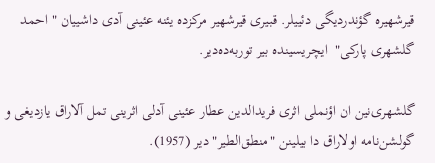قیرشهیره گؤندردیگی دئییلر. قبیری قیرشهیر مرکزده یئنه عئینی آدی داشییان " احمد گلشهری پارکی"  ایچریسینده بیر توربه‌ده‌دیر.

گلشهری‌نین ان اؤنملی اثری فریدالدین عطار عئینی آدلی اثرینی تمل آلاراق یازدیغی و گولشن‌نامه اولاراق دا بیلینن "منطق‌الطیر" دیر (1957).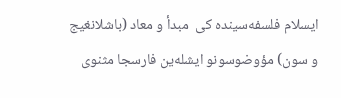ایسلام فلسفه‌سینده کی  مبدأ و معاد (باشلانغیج و سون) مؤوضوسونو ایشله‌ین فارسجا مثنوی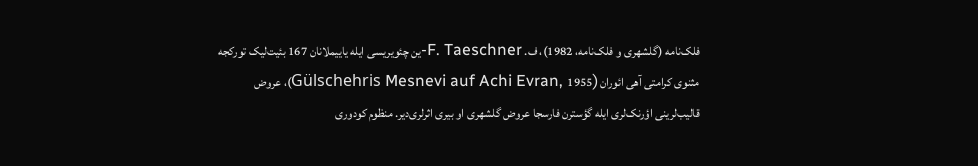فلک‌نامه (گلشهری و فلک‌نامه، 1982)، ف. F. Taeschner-ین چئویریسی‌ ایله یاییملانان 167 بئیت‌لیک تورکجه مثنوی کرامتی آهی ائوران (Gülschehris Mesnevi auf Achi Evran, 1955)، عروض قالیب‌لرینی اؤرنک‌لری ایله گؤسترن فارسجا عروض گلشهری او بیری اثرلری‌دیر. منظوم کودوری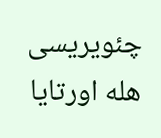چئویریسی هله اورتایا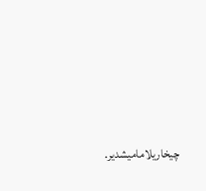چیخاریلامامیشدیر.